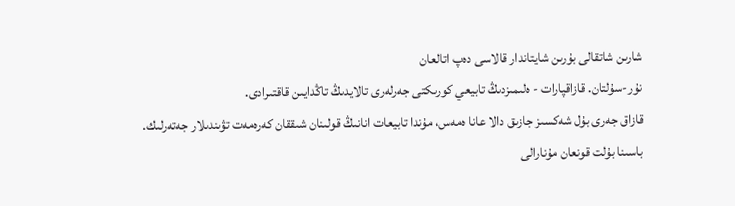شارىن شاتقالى بۇرىن شايتاندار قالاسى دەپ اتالعان
نۇر-سۇلتان. قازاقپارات - ەلىمىزدىڭ تابيعي كورىكتى جەرلەرى تالايدىڭ تاڭدايىن قاقتىرادى.
قازاق جەرى بۇل شەكسىز جازىق دالا عانا ەمەس، مۇندا تابيعات انانىڭ قولىنان شىققان كەرەمەت تۋىندىلار جەتەرلىك.
باسىنا بۇلت قونعان مۇنارالى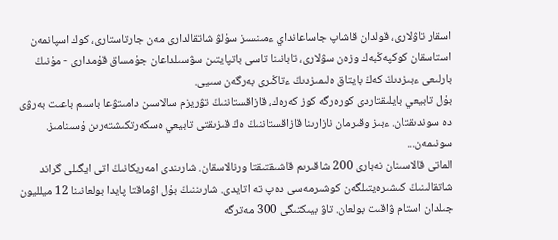اسقار تاۋلارى، قولدان قاشاپ جاساعانداي ءمىنسىز سۇلۋ شاتقالدارى مەن جارتاستارى، كوك اسپانمەن استاسقان كوكپەڭبەك وزەن سۋلارى، تابانىنا تاسى باتپايتىن سۋسىلداعان جۇمساق قۇمدارى - مۇنىڭ بارلىعى ءبىزدىڭ كەڭ بايتاق ەلىمىزدىڭ ءتاڭىرى بەرگەن سىيى.
بۇل تابيعي بايلىقتاردى كورەرگە كوز كەرەك، قازاقستاننىڭ تۋريزم سالاسىن دامىتۋعا باسىم باعىت بەرۋى دە سوندىقتان. ءبىز وقىرمان نازارىنا قازاقستاننىڭ ەڭ قىزىقتى تابيعي ەسكەرتكىشتەرىن ۇسىنامىز. سونىمەن...
الماتى قالاسىنان نەبارى 200 شاقىرىم قاشىقتىقتا ورنالاسقان. شارىندى امەريكانىڭ اتى ايگىلى گراند شاتقالىنىڭ كىشىرەيتىلگەن كوشىرمەسى دەپ تە اتايدى. شارىننىڭ بۇل اۋماقتا پايدا بولعانىنا 12 ميلليون جىلدان استام ۋاقىت بولعان. تاۋ بيىكتىگى 300 مەترگە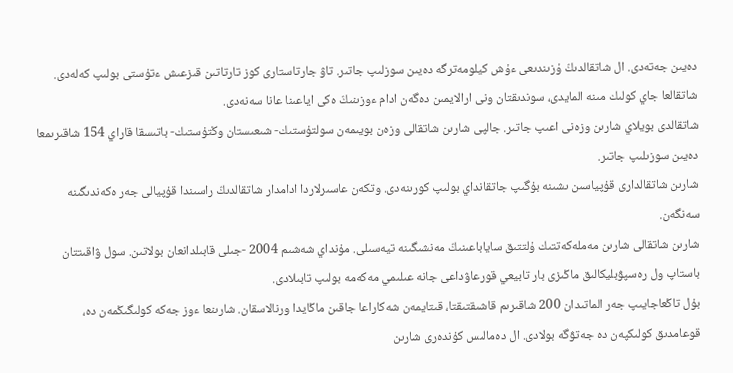دەيىن جەتەدى. ال شاتقالدىڭ ۇزىندىعى ءۇش كيلومەترگە دەيىن سوزلىپ جاتىر. تاۋ جارتاستارى كوز تارتاتىن قىزعىش ءتۇستى بولىپ كەلەدى. شاتقالعا جاي كولىك مىنە المايدى، سوندىقتان ونى ارالايمىن دەگەن ادام ءوزىنىڭ ەكى اياعىنا عانا سەنەدى.
شاتقالدى بويلاي شارىن وزەنى اعىپ جاتىر. جالپى شارىن شاتقالى وزەن بويىمەن سولتۇستىك- شىعىستان وڭتۇستىك- باتىسقا قاراي 154 شاقىرىمعا دەيىن سوزىلىپ جاتىر.
شارىن شاتقالدارى قۇپياسىن ىشىنە بۇگىپ جاتقانداي بولىپ كورىنەدى. وتكەن عاسىرلاردا ادامدار شاتقالدىڭ راسىندا قۇپيالى جەر ەكەندىگىنە سەنگەن.
شارىن شاتقالى شارىن مەملەكەتتىك ۇلتتىق ساياباعىنىڭ مەنشىگىنە تيەسىلى. مۇنداي شەشىم 2004 -جىلى قابىلدانعان بولاتىن. سول ۋاقىتتان باستاپ ول رەسپۋبليكالىق ماڭىزى بار تابيعي قورعاۋداعى جانە عىلىمي مەكەمە بولىپ تابىلادى.
بۇل تاڭعاجايىپ جەر الماتىدان 200 شاقىرىم قاشىقتىقتا، قىتايمەن شەكاراعا جاقىن ماڭايدا ورنالاسقان. شارىنعا ءوز جەكە كولىگىڭمەن دە، قوعامدىق كولىكپەن دە جەتۋگە بولادى. ال دەمالىس كۇندەرى شارىن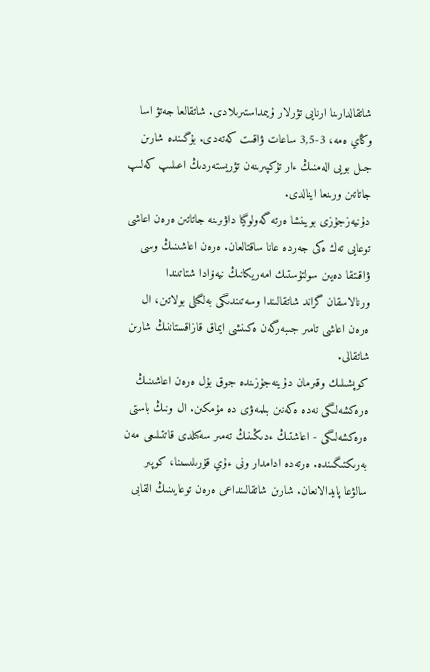شاتقالدارىنا ارنايى تۋرلار ۇيىمداستىرىلادى. شاتقالعا جەتۋ اسا وڭاي ەمە، 3-3,5 ساعات ۋاقىت كەتەدى. بۇگىندە شارىن جىل بويى الەمنىڭ ءار تۇكپىرىنەن تۋريستەردىڭ اعىلىپ كەلىپ جاتاتىن ورىنعا اينالدى.
دۇنيەزجۇزى بويىنشا ەرتە گەولوگيا داۋىرىنە جاتاتىن ەرەن اعاشى توعايى تەك ەكى جەردە عانا ساقتالعان. ەرەن اعاشىنىڭ وسى ۋاقىتقا دەيىن سولتۇستىك امەريكانىڭ نيەۆادا شتاتىندا ورنالاسقان گراند شاتقالىندا وسەتىندىگى بەلگىلى بولاتىن، ال ەرەن اعاشى تامىر جىبەرگەن ەكىنشى ايماق قازاقستاننىڭ شارىن شاتقالى.
كوپشىلىك وقىرمان دۇينەجۇزىندە جوق بۇل ەرەن اعاشىنىڭ ەرەكشەلىگى نەدە ەكەنىن بىلمەۋى دە مۇمكىن. ال ونىڭ باستى ەرەكشەلىگى - اعاشتىڭ ءدىڭىنىڭ تەمىر سەكىلدى قاتتىلىعى مەن بەرىكتىگىندە. ەرتەدە ادامدار ونى ءۇي قۇرىلىسىنا، كوپىر سالۋعا پايدالانعان. شارىن شاتقالىنداعى ەرەن توعايىنىڭ القابى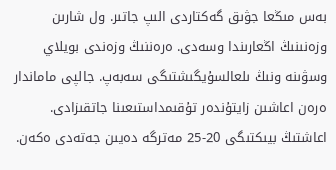بەس مىڭعا جۋىق گەكتاردى الىپ جاتىر. ول شارىن وزەنىنىڭ اڭعارىندا وسەدى. ەرەننىڭ وزەندى بويلاي وسۋىنە ونىڭ ىلعالسۇيگىشتىگى سەبەپ. جالپى ماماندار ەرەن اعاشىن زايتۇندەر تۇقىمداستىعىنا جاتقىزادى. اعاشتىڭ بيىكتىگى 20-25 مەترگە دەيىن جەتەدى ەكەن.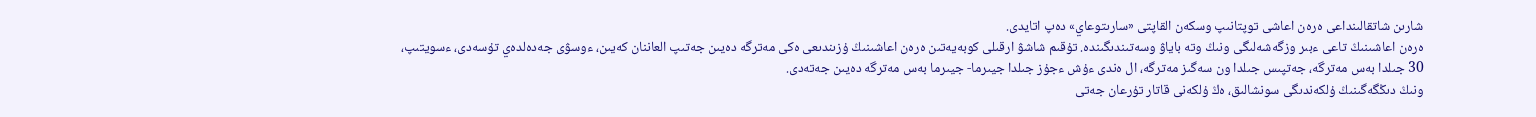شارىن شاتقالىنداعى ەرەن اعاشى توپتانىپ وسكەن القاپتى «سارىتوعاي» دەپ اتايدى.
ەرەن اعاشىنىڭ تاعى ءبىر وزگەشەلىگى ونىڭ وتە باياۋ وسەتىندىگىندە. تۇقىم شاشۋ ارقىلى كوبەيەتىن ەرەن اعاشىنىڭ ۇزىندىعى ەكى مەترگە دەيىن جەتىپ العاننان كەيىن، ءوسۋى جەدەلدەي تۇسەدى، ءسويتىپ، 30 جىلدا بەس مەترگە، جەتپىس جىلدا ون سەگىز مەترگە، ال ەندى ءۇش ءجۇز جىلدا جيىرما- جيىرما بەس مەترگە دەيىن جەتەدى.
ونىڭ دىڭگەگىنىڭ ۇلكەندىگى سونشالىق، ەڭ ۇلكەنى قاتار تۇرعان جەتى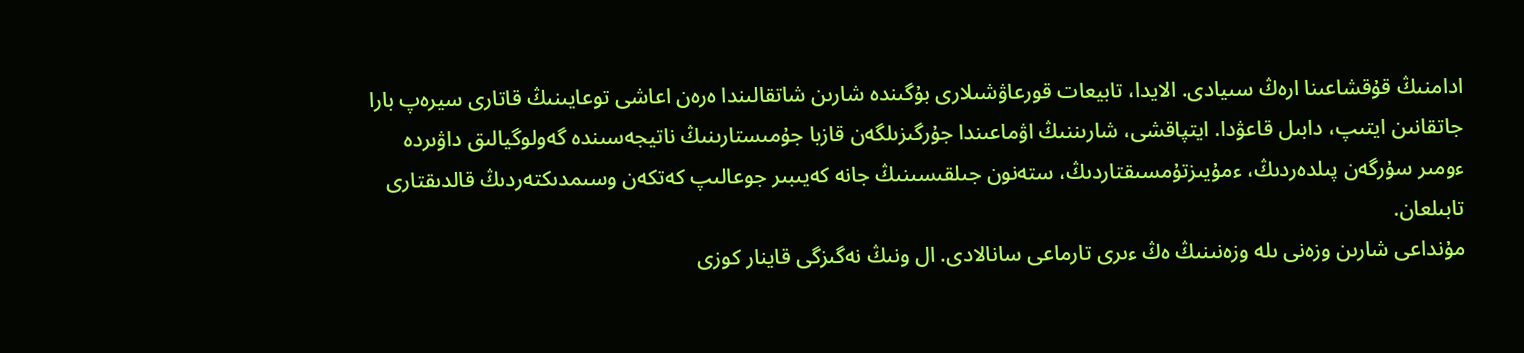ادامنىڭ قۇقشاعىنا ارەڭ سىيادى. الايدا، تابيعات قورعاۋشىلارى بۇگىندە شارىن شاتقالىندا ەرەن اعاشى توعايىنىڭ قاتارى سيرەپ بارا جاتقانىن ايتىپ، دابىل قاعۋدا. ايتپاقشى، شارىننىڭ اۋماعىندا جۇرگىزىلگەن قازبا جۇمىستارىنىڭ ناتيجەسىندە گەولوگيالىق داۋىردە ءومىر سۇرگەن پىلدەردىڭ، ءمۇيىزتۇمسىقتاردىڭ، ستەنون جىلقىسىنىڭ جانە كەيىبىر جوعالىپ كەتكەن وسىمدىكتەردىڭ قالدىقتارى تابىلعان.
مۇنداعى شارىن وزەنى ىلە وزەنىنىڭ ەڭ ءىرى تارماعى سانالادى. ال ونىڭ نەگىزگى قاينار كوزى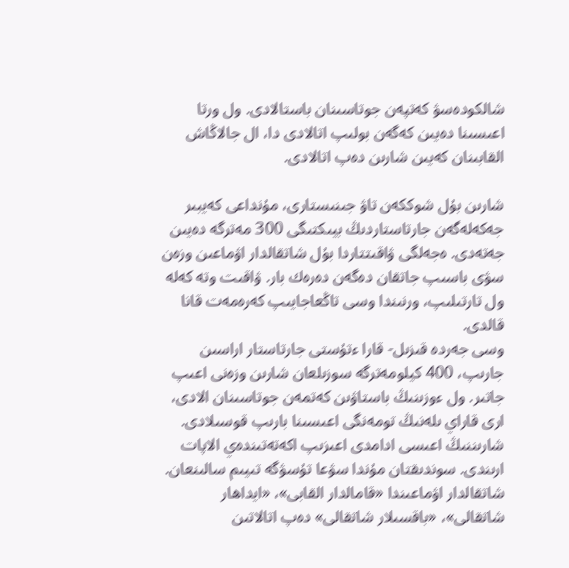شالكودەسۋ كەتپەن جوتاسىنان باستالادى. ول ورتا اعىسىنا دەيىن كەگەن بولىپ اتالادى دا، ال جالاڭاش القابىنان كەيىن شارىن دەپ اتالادى.

شارىن بۇل شوككەن تاۋ جىنىستارى، مۇنداعى كەيبىر جەكەلەگەن جارتاستاردىڭ بيىكتىگى 300 مەترگە دەيىن جەتەدى. ەجەلگى ۋاقىتتاردا بۇل شاتقالدار اۋماعىن وزەن سۋى باسىپ جاتقان دەگەن دەرەك بار. ۋاقىت وتە كەلە ول تارتىلىپ، ورنىندا وسى تاڭعاجايىپ كەرەمەت قانا قالدى.
وسى جەردە قىزىل- قارا ءتۇستى جارتاستار اراسىن جارىپ، 400 كيلومەترگە سوزىلعان شارىن وزەنى اعىپ جاتىر. ول ءوزىنىڭ باستاۋىن كەتمەن جوتاسىنان الادى، ارى قاراي ىلەنىڭ تومەنگى اعىسىنا بارىپ قوسىلادى.
شارىننىڭ اعىسى ادامدى اعىزىپ اكەتەتىندەي الاپات ارىندى. سوندىقتان مۇندا سۋعا تۇسۋگە تىيىم سالىنعان.
شاتقالدار اۋماعىندا «قامالدار القابى»، «ايداھار شاتقالى»، «باقسىلار شاتقالى» دەپ اتالاتىن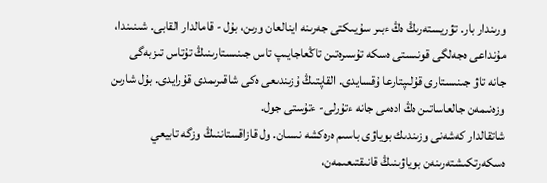ورىندار بار. تۋريستەرىڭ ەڭ ءبىر سۇيىكتى جەرىنە اينالعان ورىن، بۇل - قامالدار القابى. شىنىندا، مۇنداعى ەجەلگى قونىستى ەسكە تۇسىرەتىن تاڭعاجايىپ تاس جىنىستارىنىڭ تۇتاس تىزبەگى جانە تاۋ جىنىستارى قۇلىپتارعا ۇقسايدى. القاپتىڭ ۇزىندىعى ەكى شاقىرىمدى قۇرايدى. بۇل شارىن وزەنىمەن جالعاساتىن ەڭ ادەمى جانە ءتۇرلى- ءتۇستى جول.
شاتقالدار كەشەنى وزىندىك بوياۋى باسىم ەرەكشە نىسان. ول قازاقستاننىڭ وزگە تابيعي ەسكەرتكىشتەرىنەن بوياۋىنىڭ قانىقتىعىمەن،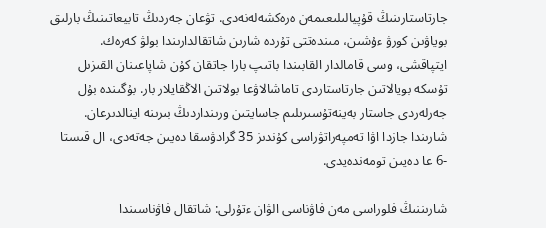جارتاستارىنىڭ قۇپيالىلىعىمەن ەرەكشەلەنەدى. تۋعان جەردىڭ تابيعاتىنىڭ بارلىق بوياۋىن كورۋ ءۇشىن، مىندەتتى تۇردە شارىن شاتقالدارىندا بولۋ كەرەك.
ايتپاقشى، وسى قامالدار القابىندا باتىپ بارا جاتقان كۇن شاپاعىنان القىزىل تۇسكە بويالاتىن جارتاستاردى تاماشالاۋعا بولاتىن الاڭقايلار بار. بۇگىندە بۇل جەرلەردى جاستار بەينەتۇسىرىلىم جاسايتىن ورىنداردىڭ بىرىنە اينالدىرعان.
شارىندا جازدا اۋا تەمپەراتۋراسى كۇندىز 35 گرادۋسقا دەيىن جەتەدى، ال قىستا -6 عا دەيىن تومەندەيدى.

شارىننىڭ فلوراسى مەن فاۋناسى الۋان ءتۇرلى: شاتقال فاۋناسىندا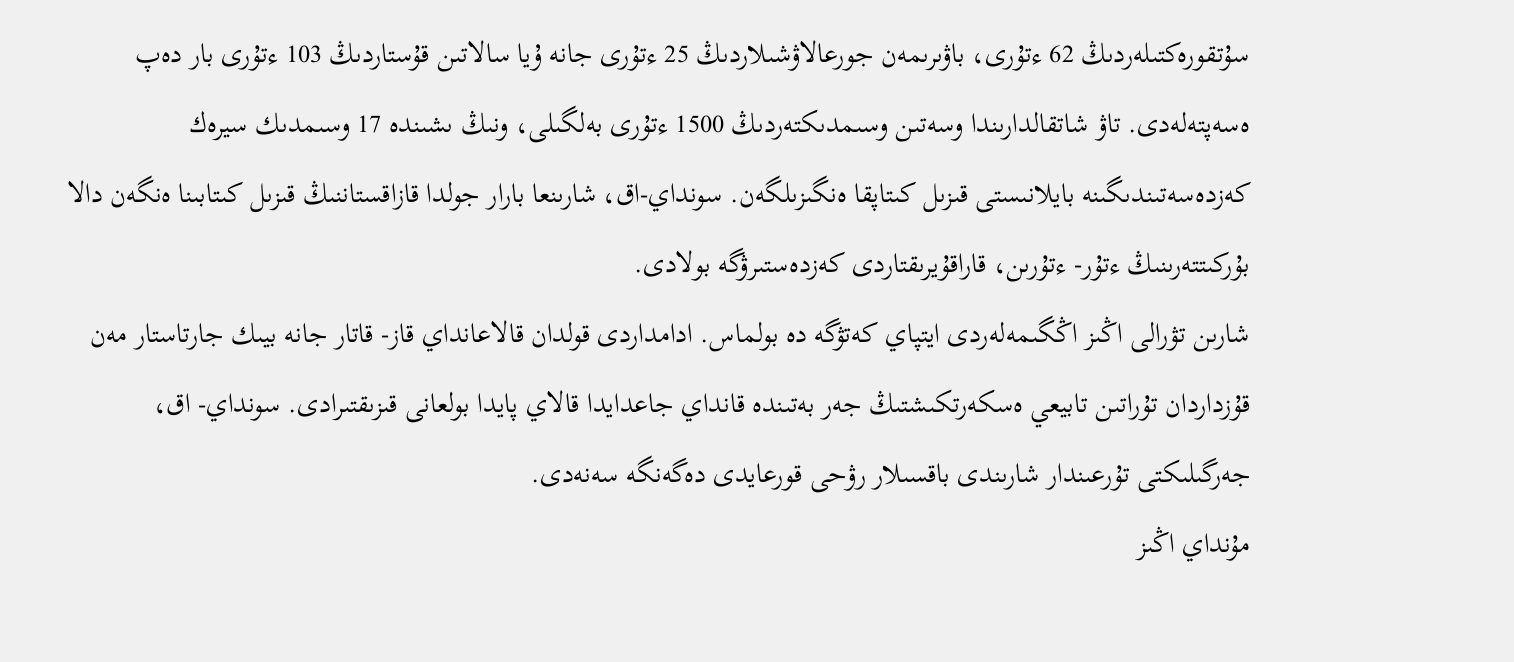سۇتقورەكتىلەردىڭ 62 ءتۇرى، باۋىرىمەن جورعالاۋشىلاردىڭ 25 ءتۇرى جانە ۇيا سالاتىن قۇستاردىڭ 103 ءتۇرى بار دەپ ەسەپتەلەدى. تاۋ شاتقالدارىندا وسەتىن وسىمدىكتەردىڭ 1500 ءتۇرى بەلگىلى، ونىڭ ىشىندە 17 وسىمدىك سيرەك كەزدەسەتىندىگىنە بايلانىستى قىزىل كىتاپقا ەنگىزىلگەن. سونداي-اق، شارىنعا بارار جولدا قازاقستاننىڭ قىزىل كىتابىنا ەنگەن دالا بۇركىتتەرىنىڭ ءتۇر- ءتۇرىن، قاراقۇيرىقتاردى كەزدەستىرۋگە بولادى.
شارىن تۋرالى اڭىز اڭگىمەلەردى ايتپاي كەتۋگە دە بولماس. ادامداردى قولدان قالاعانداي قاز- قاتار جانە بيىك جارتاستار مەن قۇزداردان تۇراتىن تابيعي ەسكەرتكىشتىڭ جەر بەتىندە قانداي جاعدايدا قالاي پايدا بولعانى قىزىقتىرادى. سونداي- اق، جەرگىلىكتى تۇرعىندار شارىندى باقسىلار رۋحى قورعايدى دەگەنگە سەنەدى.
مۇنداي اڭىز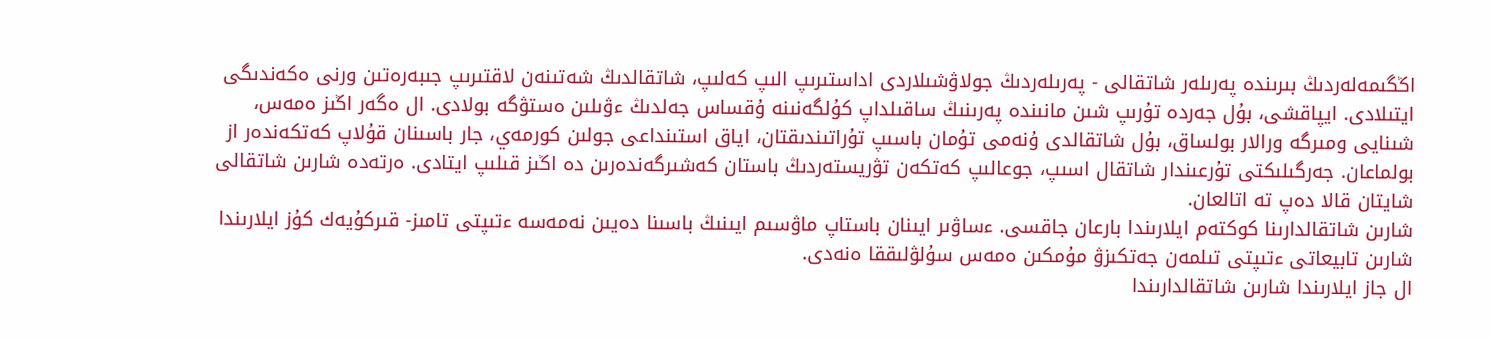اڭگىمەلەردىڭ بىرىندە پەرىلەر شاتقالى - پەرىلەردىڭ جولاۋشىلاردى اداستىرىپ الىپ كەلىپ، شاتقالدىڭ شەتىنەن لاقتىرىپ جىبەرەتىن ورنى ەكەندىگى ايتىلادى. ايپاقشى، بۇل جەردە تۇرىپ شىن مانىندە پەرىنىڭ ساقىلداپ كۇلگەنىنە ۇقساس جەلدىڭ ءۋىلىن ەستۋگە بولادى. ال ەگەر اڭىز ەمەس، شىنايى ومىرگە ورالار بولساق، بۇل شاتقالدى ۇنەمى تۇمان باسىپ تۇراتىندىقتان، اياق استىنداعى جولىن كورمەي، جار باسىنان قۇلاپ كەتكەندەر از بولماعان. جەرگىلىكتى تۇرعىندار شاتقال اسىپ، جوعالىپ كەتكەن تۋريستەردىڭ باستان كەشىرگەندەرىن دە اڭىز قىلىپ ايتادى. ەرتەدە شارىن شاتقالى شايتان قالا دەپ تە اتالعان.
شارىن شاتقالدارىنا كوكتەم ايلارىندا بارعان جاقسى. ءساۋىر ايىنان باستاپ ماۋسىم ايىنىڭ باسىنا دەيىن نەمەسە ءتىپتى تامىز- قىركۇيەك كۇز ايلارىندا شارىن تابيعاتى ءتىپتى تىلمەن جەتكىزۋ مۇمكىن ەمەس سۇلۋلىققا ەنەدى.
ال جاز ايلارىندا شارىن شاتقالدارىندا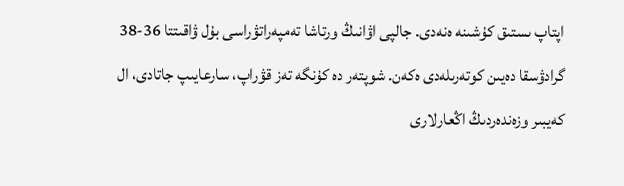اپتاپ ىستىق كۇشىنە ەنەدى. جالپى اۋانىڭ ورتاشا تەمپەراتۋراسى بۇل ۋاقىتتا 36-38 گرادۋسقا دەيىن كوتەرىلەدى ەكەن. شوپتەر دە كۇنگە تەز قۋراپ، سارعايىپ جاتادى، ال كەيبىر وزەندەردىڭ اڭعارلارى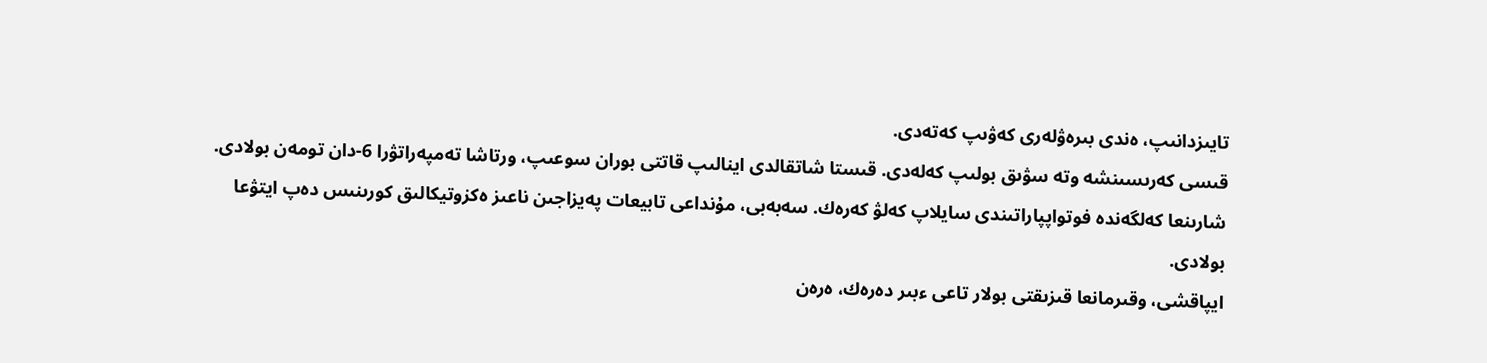تايىزدانىپ، ەندى بىرەۋلەرى كەۋىپ كەتەدى.
قىسى كەرىسىنشە وتە سۋىق بولىپ كەلەدى. قىستا شاتقالدى اينالىپ قاتتى بوران سوعىپ، ورتاشا تەمپەراتۋرا 6-دان تومەن بولادى.
شارىنعا كەلگەندە فوتواپپاراتىندى سايلاپ كەلۋ كەرەك. سەبەبى، مۇنداعى تابيعات پەيزاجىن ناعىز ەكزوتيكالىق كورىنىس دەپ ايتۋعا بولادى.
ايپاقشى، وقىرمانعا قىزىقتى بولار تاعى ءبىر دەرەك، ەرەن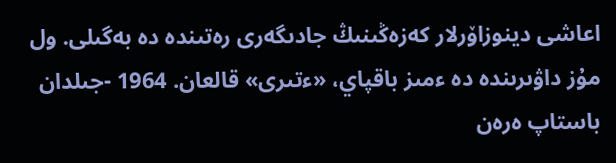اعاشى دينوزاۆرلار كەزەڭىنىڭ جادىگەرى رەتىندە دە بەگىلى. ول مۇز داۋىرىندە دە ءمىز باقپاي، «ءتىرى» قالعان. 1964 -جىلدان باستاپ ەرەن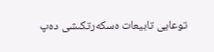توعايى تابيعات ەسكەرتكىشى دەپ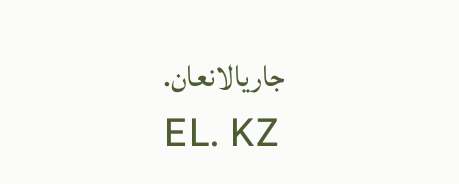جاريالانعان.
EL. KZ